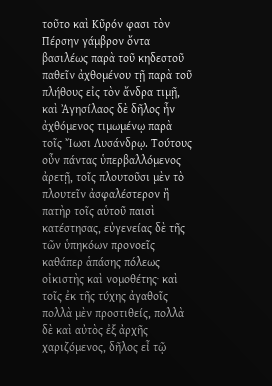τοῦτο καὶ Κῦρόν φασι τὸν Πέρσην γάμβρον ὄντα βασιλέως παρὰ τοῦ κηδεστοῦ παθεῖν ἀχθομένου τῇ παρὰ τοῦ πλήθους εἰς τὸν ἄνδρα τιμῇ, καὶ Ἀγησίλαος δὲ δῆλος ἦν ἀχθόμενος τιμωμένῳ παρὰ τοῖς Ἴωσι Λυσάνδρῳ. Τούτους οὖν πάντας ὑπερβαλλόμενος ἀρετῇ, τοῖς πλουτοῦσι μὲν τὸ πλουτεῖν ἀσφαλέστερον ἢ πατὴρ τοῖς αὑτοῦ παισὶ κατέστησας, εὐγενείας δὲ τῆς τῶν ὑπηκόων προνοεῖς καθάπερ ἁπάσης πόλεως οἰκιστὴς καὶ νομοθέτης· καὶ τοῖς ἐκ τῆς τύχης ἀγαθοῖς πολλὰ μὲν προστιθείς, πολλὰ δὲ καὶ αὐτὸς ἐξ ἀρχῆς χαριζόμενος, δῆλος εἶ τῷ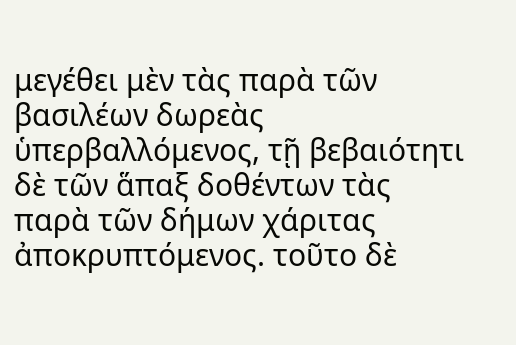μεγέθει μὲν τὰς παρὰ τῶν βασιλέων δωρεὰς ὑπερβαλλόμενος, τῇ βεβαιότητι δὲ τῶν ἅπαξ δοθέντων τὰς παρὰ τῶν δήμων χάριτας ἀποκρυπτόμενος. τοῦτο δὲ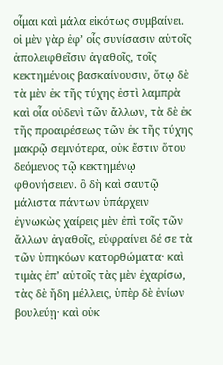οἶμαι καὶ μάλα εἰκότως συμβαίνει. οἱ μὲν γὰρ ἐφʼ οἷς συνίσασιν αὑτοῖς ἀπολειφθεῖσιν ἀγαθοῖς, τοῖς κεκτημένοις βασκαίνουσιν, ὅτῳ δὲ τὰ μὲν ἐκ τῆς τύχης ἐστὶ λαμπρὰ καὶ οἷα οὐδενὶ τῶν ἄλλων, τὰ δὲ ἐκ τῆς προαιρέσεως τῶν ἐκ τῆς τύχης μακρῷ σεμνότερα, οὐκ ἔστιν ὅτου δεόμενος τῷ κεκτημένῳ φθονήσειεν. ὃ δὴ καὶ σαυτῷ μάλιστα πάντων ὑπάρχειν ἐγνωκὼς χαίρεις μὲν ἐπὶ τοῖς τῶν ἄλλων ἀγαθοῖς, εὐφραίνει δέ σε τὰ τῶν ὑπηκόων κατορθώματα· καὶ τιμὰς ἐπʼ αὐτοῖς τὰς μὲν ἐχαρίσω, τὰς δὲ ἤδη μέλλεις, ὑπὲρ δὲ ἐνίων βουλεύῃ· καὶ οὐκ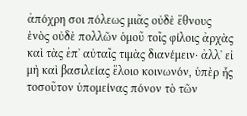ἀπόχρη σοι πόλεως μιᾶς οὐδὲ ἔθνους ἑνὸς οὐδὲ πολλῶν ὁμοῦ τοῖς φίλοις ἀρχὰς καὶ τὰς ἐπʼ αὐταῖς τιμὰς διανέμειν· ἀλλʼ εἰ μὴ καὶ βασιλείας ἕλοιο κοινωνόν, ὑπὲρ ἧς τοσοῦτον ὑπομείνας πόνον τὸ τῶν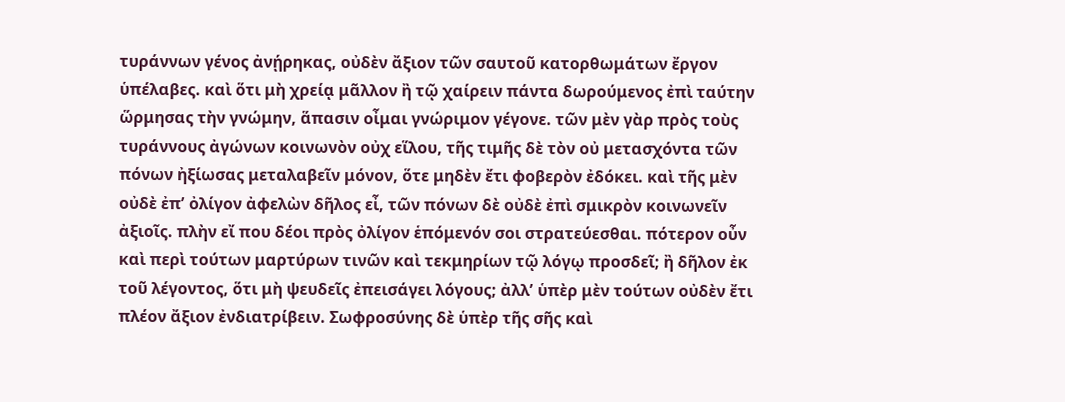τυράννων γένος ἀνῄρηκας, οὐδὲν ἄξιον τῶν σαυτοῦ κατορθωμάτων ἔργον ὑπέλαβες. καὶ ὅτι μὴ χρείᾳ μᾶλλον ἢ τῷ χαίρειν πάντα δωρούμενος ἐπὶ ταύτην ὥρμησας τὴν γνώμην, ἅπασιν οἶμαι γνώριμον γέγονε. τῶν μὲν γὰρ πρὸς τοὺς τυράννους ἀγώνων κοινωνὸν οὐχ εἵλου, τῆς τιμῆς δὲ τὸν οὐ μετασχόντα τῶν πόνων ἠξίωσας μεταλαβεῖν μόνον, ὅτε μηδὲν ἔτι φοβερὸν ἐδόκει. καὶ τῆς μὲν οὐδὲ ἐπʼ ὀλίγον ἀφελὼν δῆλος εἶ, τῶν πόνων δὲ οὐδὲ ἐπὶ σμικρὸν κοινωνεῖν ἀξιοῖς. πλὴν εἴ που δέοι πρὸς ὀλίγον ἑπόμενόν σοι στρατεύεσθαι. πότερον οὖν καὶ περὶ τούτων μαρτύρων τινῶν καὶ τεκμηρίων τῷ λόγῳ προσδεῖ; ἢ δῆλον ἐκ τοῦ λέγοντος, ὅτι μὴ ψευδεῖς ἐπεισάγει λόγους; ἀλλʼ ὑπὲρ μὲν τούτων οὐδὲν ἔτι πλέον ἄξιον ἐνδιατρίβειν. Σωφροσύνης δὲ ὑπὲρ τῆς σῆς καὶ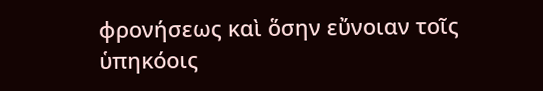φρονήσεως καὶ ὅσην εὔνοιαν τοῖς ὑπηκόοις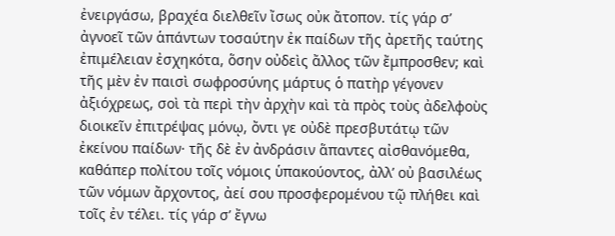ἐνειργάσω, βραχέα διελθεῖν ἴσως οὐκ ἄτοπον. τίς γάρ σʼ ἀγνοεῖ τῶν ἁπάντων τοσαύτην ἐκ παίδων τῆς ἀρετῆς ταύτης ἐπιμέλειαν ἐσχηκότα, ὅσην οὐδεὶς ἄλλος τῶν ἔμπροσθεν; καὶ τῆς μὲν ἐν παισὶ σωφροσύνης μάρτυς ὁ πατὴρ γέγονεν ἀξιόχρεως, σοὶ τὰ περὶ τὴν ἀρχὴν καὶ τὰ πρὸς τοὺς ἀδελφοὺς διοικεῖν ἐπιτρέψας μόνῳ, ὄντι γε οὐδὲ πρεσβυτάτῳ τῶν ἐκείνου παίδων· τῆς δὲ ἐν ἀνδράσιν ἅπαντες αἰσθανόμεθα, καθάπερ πολίτου τοῖς νόμοις ὑπακούοντος, ἀλλʼ οὐ βασιλέως τῶν νόμων ἄρχοντος, ἀεί σου προσφερομένου τῷ πλήθει καὶ τοῖς ἐν τέλει. τίς γάρ σʼ ἔγνω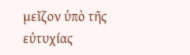μεῖζον ὑπὸ τῆς εὐτυχίας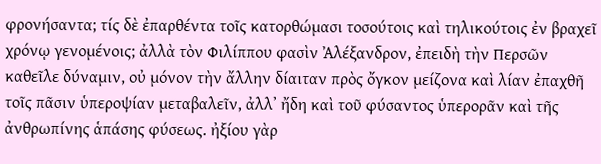φρονήσαντα; τίς δὲ ἐπαρθέντα τοῖς κατορθώμασι τοσούτοις καὶ τηλικούτοις ἐν βραχεῖ χρόνῳ γενομένοις; ἀλλὰ τὸν Φιλίππου φασὶν Ἀλέξανδρον, ἐπειδὴ τὴν Περσῶν καθεῖλε δύναμιν, οὐ μόνον τὴν ἄλλην δίαιταν πρὸς ὄγκον μείζονα καὶ λίαν ἐπαχθῆ τοῖς πᾶσιν ὑπεροψίαν μεταβαλεῖν, ἀλλʼ ἤδη καὶ τοῦ φύσαντος ὑπερορᾶν καὶ τῆς ἀνθρωπίνης ἁπάσης φύσεως. ἠξίου γὰρ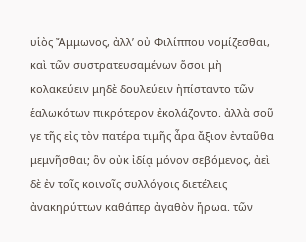υἱὸς Ἄμμωνος, ἀλλʼ οὐ Φιλίππου νομίζεσθαι, καὶ τῶν συστρατευσαμένων ὅσοι μὴ κολακεύειν μηδὲ δουλεύειν ἠπίσταντο τῶν ἑαλωκότων πικρότερον ἐκολάζοντο. ἀλλὰ σοῦ γε τῆς εἰς τὸν πατέρα τιμῆς ἆρα ἄξιον ἐνταῦθα μεμνῆσθαι; ὃν οὐκ ἰδίᾳ μόνον σεβόμενος, ἀεὶ δὲ ἐν τοῖς κοινοῖς συλλόγοις διετέλεις ἀνακηρύττων καθάπερ ἀγαθὸν ἥρωα. τῶν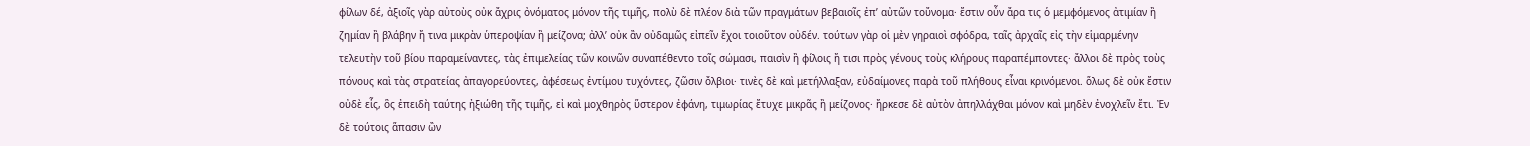φίλων δέ, ἀξιοῖς γὰρ αὐτοὺς οὐκ ἄχρις ὀνόματος μόνον τῆς τιμῆς, πολὺ δὲ πλέον διὰ τῶν πραγμάτων βεβαιοῖς ἐπʼ αὐτῶν τοὔνομα· ἔστιν οὖν ἄρα τις ὁ μεμφόμενος ἀτιμίαν ἢ ζημίαν ἢ βλάβην ἤ τινα μικρὰν ὑπεροψίαν ἢ μείζονα; ἀλλʼ οὐκ ἂν οὐδαμῶς εἰπεῖν ἔχοι τοιοῦτον οὐδέν. τούτων γὰρ οἱ μὲν γηραιοὶ σφόδρα, ταῖς ἀρχαῖς εἰς τὴν εἱμαρμένην τελευτὴν τοῦ βίου παραμείναντες, τὰς ἐπιμελείας τῶν κοινῶν συναπέθεντο τοῖς σώμασι, παισὶν ἢ φίλοις ἤ τισι πρὸς γένους τοὺς κλήρους παραπέμποντες· ἄλλοι δὲ πρὸς τοὺς πόνους καὶ τὰς στρατείας ἀπαγορεύοντες, ἀφέσεως ἐντίμου τυχόντες, ζῶσιν ὄλβιοι· τινὲς δὲ καὶ μετήλλαξαν, εὐδαίμονες παρὰ τοῦ πλήθους εἶναι κρινόμενοι. ὅλως δὲ οὐκ ἔστιν οὐδὲ εἷς, ὃς ἐπειδὴ ταύτης ἠξιώθη τῆς τιμῆς, εἰ καὶ μοχθηρὸς ὕστερον ἐφάνη, τιμωρίας ἔτυχε μικρᾶς ἢ μείζονος· ἤρκεσε δὲ αὐτὸν ἀπηλλάχθαι μόνον καὶ μηδὲν ἐνοχλεῖν ἔτι. Ἐν δὲ τούτοις ἅπασιν ὢν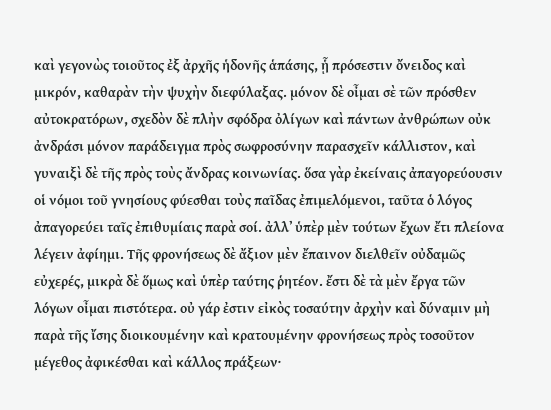καὶ γεγονὼς τοιοῦτος ἐξ ἀρχῆς ἡδονῆς ἁπάσης, ᾗ πρόσεστιν ὄνειδος καὶ μικρόν, καθαρὰν τὴν ψυχὴν διεφύλαξας. μόνον δὲ οἶμαι σὲ τῶν πρόσθεν αὐτοκρατόρων, σχεδὸν δὲ πλὴν σφόδρα ὀλίγων καὶ πάντων ἀνθρώπων οὐκ ἀνδράσι μόνον παράδειγμα πρὸς σωφροσύνην παρασχεῖν κάλλιστον, καὶ γυναιξὶ δὲ τῆς πρὸς τοὺς ἄνδρας κοινωνίας. ὅσα γὰρ ἐκείναις ἀπαγορεύουσιν οἱ νόμοι τοῦ γνησίους φύεσθαι τοὺς παῖδας ἐπιμελόμενοι, ταῦτα ὁ λόγος ἀπαγορεύει ταῖς ἐπιθυμίαις παρὰ σοί. ἀλλʼ ὑπὲρ μὲν τούτων ἔχων ἔτι πλείονα λέγειν ἀφίημι. Τῆς φρονήσεως δὲ ἄξιον μὲν ἔπαινον διελθεῖν οὐδαμῶς εὐχερές, μικρὰ δὲ ὅμως καὶ ὑπὲρ ταύτης ῥητέον. ἔστι δὲ τὰ μὲν ἔργα τῶν λόγων οἶμαι πιστότερα. οὐ γάρ ἐστιν εἰκὸς τοσαύτην ἀρχὴν καὶ δύναμιν μὴ παρὰ τῆς ἴσης διοικουμένην καὶ κρατουμένην φρονήσεως πρὸς τοσοῦτον μέγεθος ἀφικέσθαι καὶ κάλλος πράξεων·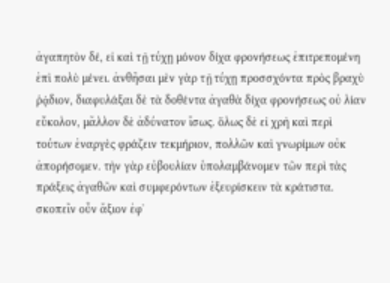ἀγαπητὸν δέ, εἰ καὶ τῇ τύχῃ μόνον δίχα φρονήσεως ἐπιτρεπομένη ἐπὶ πολὺ μένει. ἀνθῆσαι μὲν γὰρ τῇ τύχῃ προσσχόντα πρὸς βραχὺ ῥᾴδιον, διαφυλάξαι δὲ τὰ δοθέντα ἀγαθὰ δίχα φρονήσεως οὐ λίαν εὔκολον, μᾶλλον δὲ ἀδύνατον ἴσως. ὅλως δὲ εἰ χρὴ καὶ περὶ τούτων ἐναργὲς φράζειν τεκμήριον, πολλῶν καὶ γνωρίμων οὐκ ἀπορήσομεν. τὴν γὰρ εὐβουλίαν ὑπολαμβάνομεν τῶν περὶ τὰς πράξεις ἀγαθῶν καὶ συμφερόντων ἐξευρίσκειν τὰ κράτιστα. σκοπεῖν οὖν ἄξιον ἐφʼ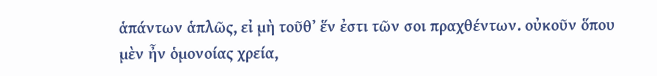ἁπάντων ἁπλῶς, εἰ μὴ τοῦθʼ ἕν ἐστι τῶν σοι πραχθέντων. οὐκοῦν ὅπου μὲν ἦν ὁμονοίας χρεία,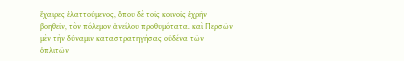ἔχαιρες ἐλαττούμενος, ὅπου δὲ τοῖς κοινοῖς ἐχρῆν βοηθεῖν, τὸν πόλεμον ἀνείλου προθυμότατα. καὶ Περσῶν μὲν τὴν δύναμιν καταστρατηγήσας οὐδένα τῶν ὁπλιτῶν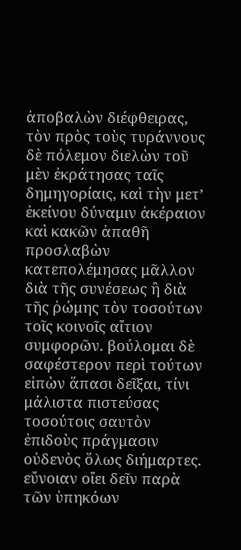ἀποβαλὼν διέφθειρας, τὸν πρὸς τοὺς τυράννους δὲ πόλεμον διελὼν τοῦ μὲν ἐκράτησας ταῖς δημηγορίαις, καὶ τὴν μετʼ ἐκείνου δύναμιν ἀκέραιον καὶ κακῶν ἀπαθῆ προσλαβὼν κατεπολέμησας μᾶλλον διὰ τῆς συνέσεως ἢ διὰ τῆς ῥώμης τὸν τοσούτων τοῖς κοινοῖς αἴτιον συμφορῶν. βούλομαι δὲ σαφέστερον περὶ τούτων εἰπὼν ἅπασι δεῖξαι, τίνι μάλιστα πιστεύσας τοσούτοις σαυτὸν ἐπιδοὺς πράγμασιν οὐδενὸς ὅλως διήμαρτες. εὔνοιαν οἴει δεῖν παρὰ τῶν ὑπηκόων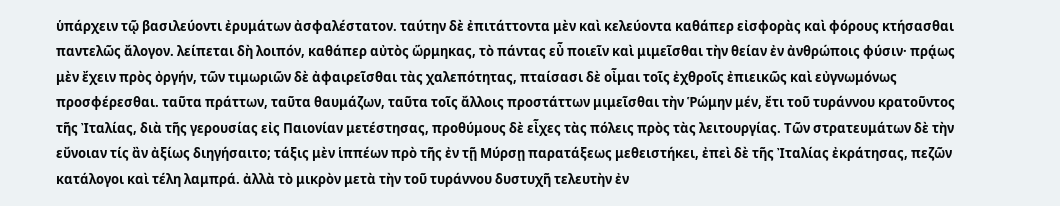ὑπάρχειν τῷ βασιλεύοντι ἐρυμάτων ἀσφαλέστατον. ταύτην δὲ ἐπιτάττοντα μὲν καὶ κελεύοντα καθάπερ εἰσφορὰς καὶ φόρους κτήσασθαι παντελῶς ἄλογον. λείπεται δὴ λοιπόν, καθάπερ αὐτὸς ὥρμηκας, τὸ πάντας εὖ ποιεῖν καὶ μιμεῖσθαι τὴν θείαν ἐν ἀνθρώποις φύσιν· πρᾴως μὲν ἔχειν πρὸς ὀργήν, τῶν τιμωριῶν δὲ ἀφαιρεῖσθαι τὰς χαλεπότητας, πταίσασι δὲ οἶμαι τοῖς ἐχθροῖς ἐπιεικῶς καὶ εὐγνωμόνως προσφέρεσθαι. ταῦτα πράττων, ταῦτα θαυμάζων, ταῦτα τοῖς ἄλλοις προστάττων μιμεῖσθαι τὴν Ῥώμην μέν, ἔτι τοῦ τυράννου κρατοῦντος τῆς Ἰταλίας, διὰ τῆς γερουσίας εἰς Παιονίαν μετέστησας, προθύμους δὲ εἶχες τὰς πόλεις πρὸς τὰς λειτουργίας. Τῶν στρατευμάτων δὲ τὴν εὔνοιαν τίς ἂν ἀξίως διηγήσαιτο; τάξις μὲν ἱππέων πρὸ τῆς ἐν τῇ Μύρσῃ παρατάξεως μεθειστήκει, ἐπεὶ δὲ τῆς Ἰταλίας ἐκράτησας, πεζῶν κατάλογοι καὶ τέλη λαμπρά. ἀλλὰ τὸ μικρὸν μετὰ τὴν τοῦ τυράννου δυστυχῆ τελευτὴν ἐν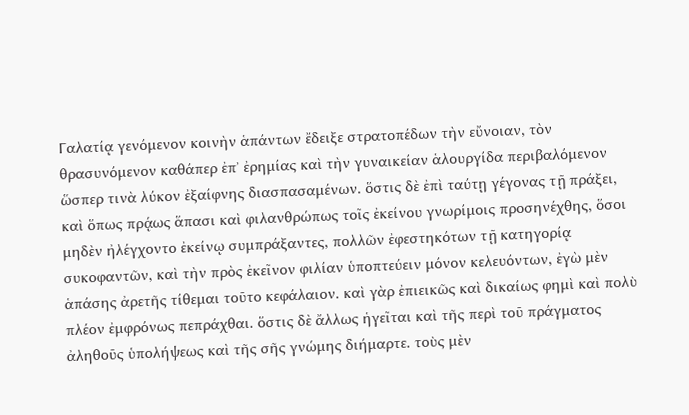Γαλατίᾳ γενόμενον κοινὴν ἁπάντων ἔδειξε στρατοπέδων τὴν εὔνοιαν, τὸν θρασυνόμενον καθάπερ ἐπʼ ἐρημίας καὶ τὴν γυναικείαν ἁλουργίδα περιβαλόμενον ὥσπερ τινὰ λύκον ἐξαίφνης διασπασαμένων. ὅστις δὲ ἐπὶ ταύτῃ γέγονας τῇ πράξει, καὶ ὅπως πρᾴως ἅπασι καὶ φιλανθρώπως τοῖς ἐκείνου γνωρίμοις προσηνέχθης, ὅσοι μηδὲν ἠλέγχοντο ἐκείνῳ συμπράξαντες, πολλῶν ἐφεστηκότων τῇ κατηγορίᾳ συκοφαντῶν, καὶ τὴν πρὸς ἐκεῖνον φιλίαν ὑποπτεύειν μόνον κελευόντων, ἐγὼ μὲν ἁπάσης ἀρετῆς τίθεμαι τοῦτο κεφάλαιον. καὶ γὰρ ἐπιεικῶς καὶ δικαίως φημὶ καὶ πολὺ πλέον ἐμφρόνως πεπράχθαι. ὅστις δὲ ἄλλως ἡγεῖται καὶ τῆς περὶ τοῦ πράγματος ἀληθοῦς ὑπολήψεως καὶ τῆς σῆς γνώμης διήμαρτε. τοὺς μὲν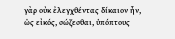γὰρ οὐκ ἐλεγχθέντας δίκαιον ἦν, ὡς εἰκός, σώζεσθαι, ὑπόπτους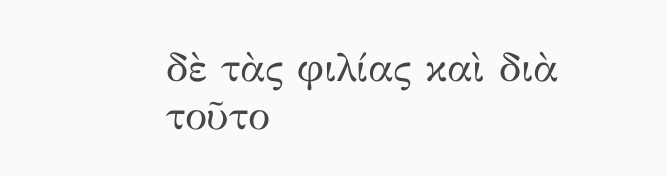δὲ τὰς φιλίας καὶ διὰ τοῦτο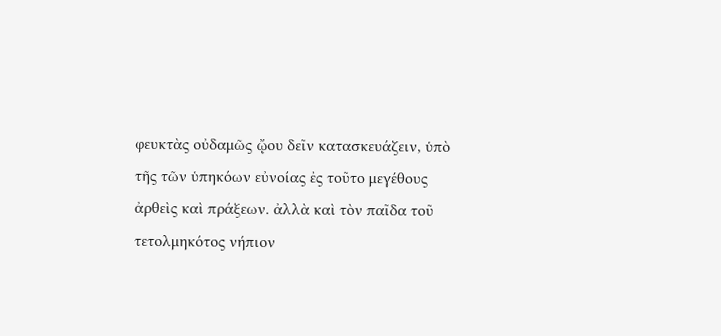φευκτὰς οὐδαμῶς ᾤου δεῖν κατασκευάζειν, ὑπὸ τῆς τῶν ὑπηκόων εὐνοίας ἐς τοῦτο μεγέθους ἀρθεὶς καὶ πράξεων. ἀλλὰ καὶ τὸν παῖδα τοῦ τετολμηκότος νήπιον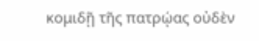κομιδῇ τῆς πατρῴας οὐδὲν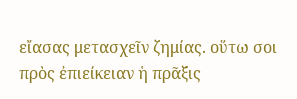εἴασας μετασχεῖν ζημίας. οὕτω σοι πρὸς ἐπιείκειαν ἡ πρᾶξις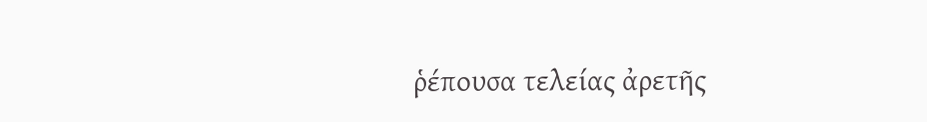ῥέπουσα τελείας ἀρετῆς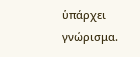ὑπάρχει γνώρισμα.